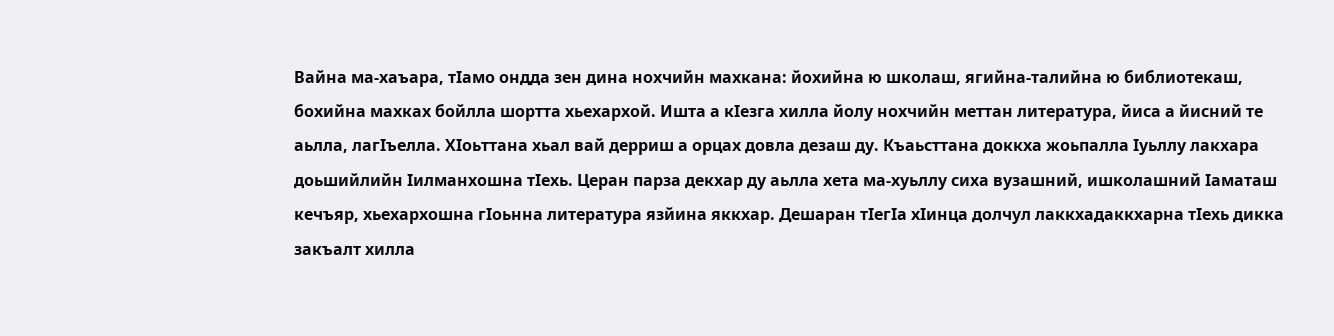Вайна ма-хаъара, тIамо ондда зен дина нохчийн махкана: йохийна ю школаш, ягийна-талийна ю библиотекаш, бохийна махках бойлла шортта хьехархой. Ишта а кIезга хилла йолу нохчийн меттан литература, йиса а йисний те аьлла, лагIъелла. ХIоьттана хьал вай дерриш а орцах довла дезаш ду. Къаьсттана доккха жоьпалла Iуьллу лакхара доьшийлийн Iилманхошна тIехь. Церан парза декхар ду аьлла хета ма-хуьллу сиха вузашний, ишколашний Iаматаш кечъяр, хьехархошна гIоьнна литература язйина яккхар. Дешаран тIегIа хIинца долчул лаккхадаккхарна тIехь дикка закъалт хилла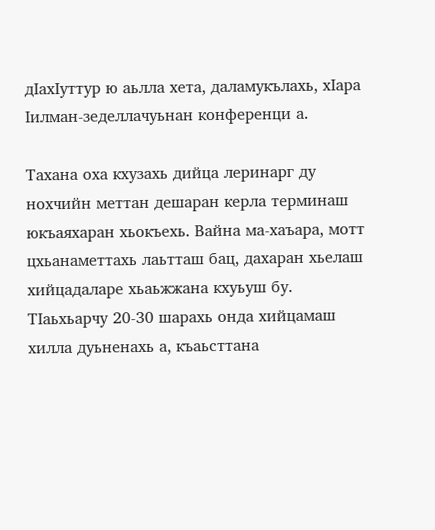дIахIуттур ю аьлла хета, даламукълахь, хIара Iилман-зеделлачуьнан конференци а.

Тахана оха кхузахь дийца леринарг ду нохчийн меттан дешаран керла терминаш юкъаяхаран хьокъехь. Вайна ма-хаъара, мотт цхьанаметтахь лаьтташ бац, дахаран хьелаш хийцадаларе хьаьжжана кхуьуш бу. ТIаьхьарчу 20-30 шарахь онда хийцамаш хилла дуьненахь а, къаьсттана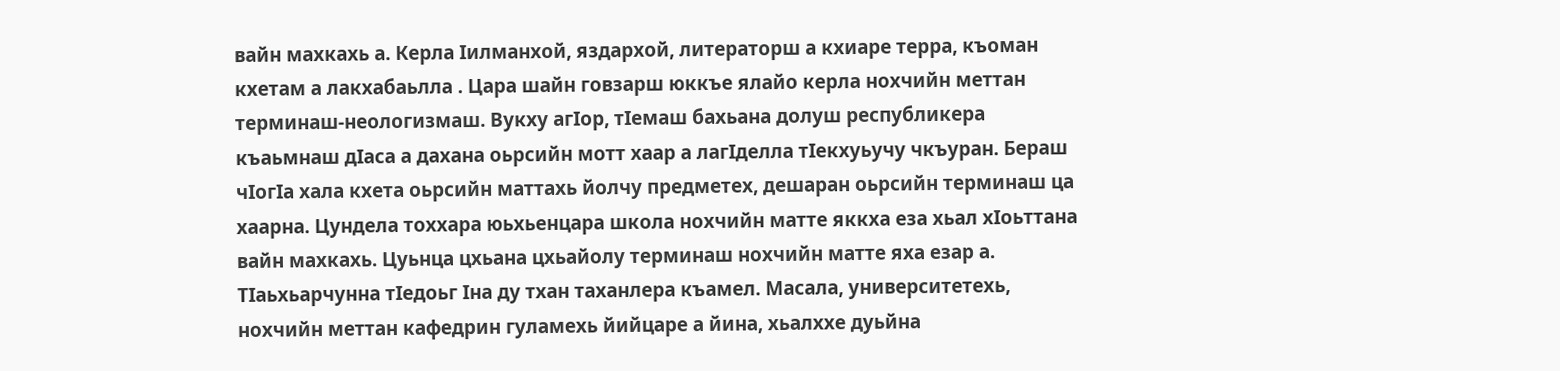вайн махкахь а. Керла Iилманхой, яздархой, литераторш а кхиаре терра, къоман кхетам а лакхабаьлла . Цара шайн говзарш юккъе ялайо керла нохчийн меттан терминаш-неологизмаш. Вукху агIор, тIемаш бахьана долуш республикера къаьмнаш дIаса а дахана оьрсийн мотт хаар а лагIделла тIекхуьучу чкъуран. Бераш чIогIа хала кхета оьрсийн маттахь йолчу предметех, дешаран оьрсийн терминаш ца хаарна. Цундела тоххара юьхьенцара школа нохчийн матте яккха еза хьал хIоьттана вайн махкахь. Цуьнца цхьана цхьайолу терминаш нохчийн матте яха езар а. ТIаьхьарчунна тIедоьг Iна ду тхан таханлера къамел. Масала, университетехь, нохчийн меттан кафедрин гуламехь йийцаре а йина, хьалххе дуьйна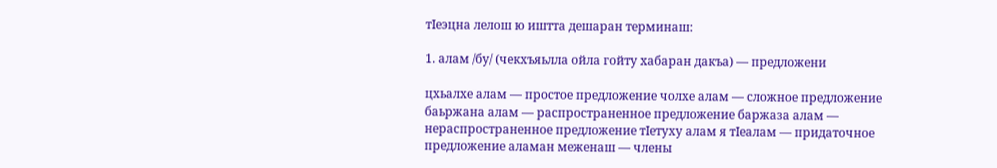тIеэцна лелош ю иштта дешаран терминаш:

1. алам /бу/ (чeкхъяьлла ойла гойту xабаран дакъа) — предложени

цхьалхе алам — простое предложение чолхе алам — сложное предложение баьржана алам — распространенное предложение баржаза алам — нераспространенное предложение тIетуху алам я тIеалам — придаточное предложение аламан меженаш — члены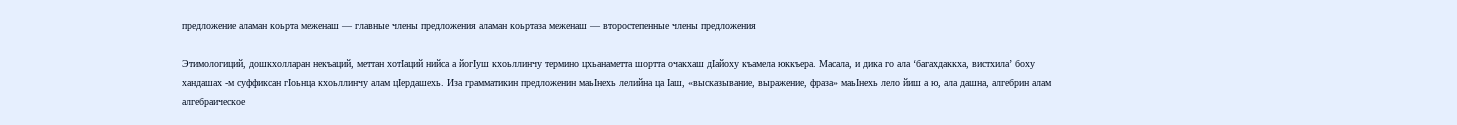предложение аламан коьрта меженаш — главные члены предложения аламан коьртаза меженаш — второстепенные члены предложения

Этимологиций, дошкхолларан некъаций, меттан хотIаций нийса а йогIуш кхоьллинчу термино цхьанаметта шортта очакхаш дIайоху къамела юккъера. Масала, и дика го ала ‘багахдаккха, вистхила’ боху хандашах -м суффиксан гIоьнца кхоьллинчу алам цIердашехь. Иза грамматикин предложенин маьIнехь лелийна ца Iаш, «высказывание, выражение, фраза» маьIнехь лело йиш а ю, ала дашна, алгебрин алам алгебраическое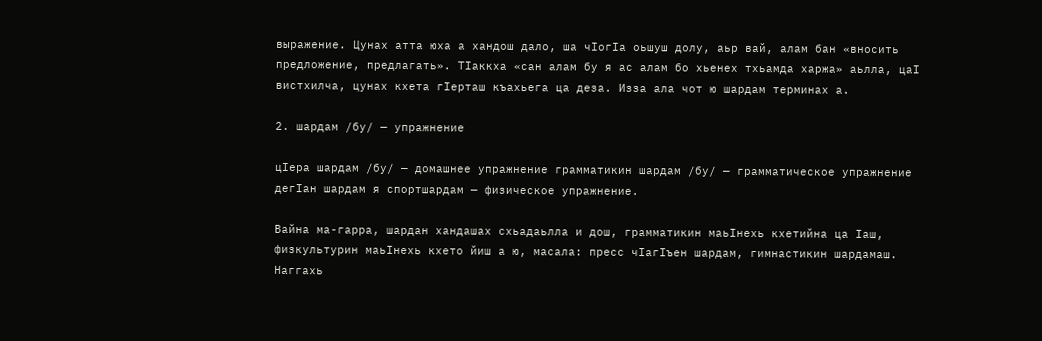выражение. Цунах атта юха а хандош дало, ша чIогIа оьшуш долу, аьр вай, алам бан «вносить предложение, предлагать». ТIаккха «сан алам бу я ас алам бо хьенех тхьамда харжа» аьлла, цаI вистхилча, цунах кхета гIерташ къахьега ца деза. Изза ала чот ю шардам терминах а.

2. шардам /бу/ — упражнение

цIера шардам /бу/ — домашнее упражнение грамматикин шардам /бу/ — грамматическое упражнение дегIан шардам я спортшардам — физическое упражнение.

Вайна ма-гарра, шардан хандашах схьадаьлла и дош, грамматикин маьIнехь кхетийна ца Iаш, физкультурин маьIнехь кхето йиш а ю, масала: пресс чIагIъен шардам, гимнастикин шардамаш. Наггахь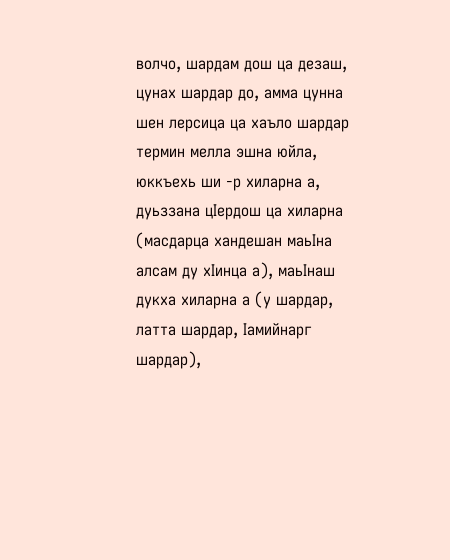волчо, шардам дош ца дезаш, цунах шардар до, амма цунна шен лерсица ца хаъло шардар термин мелла эшна юйла, юккъехь ши -р хиларна а, дуьззана цIердош ца хиларна (масдарца хандешан маьIна алсам ду хIинца а), маьIнаш дукха хиларна а (у шардар, латта шардар, Iамийнарг шардар),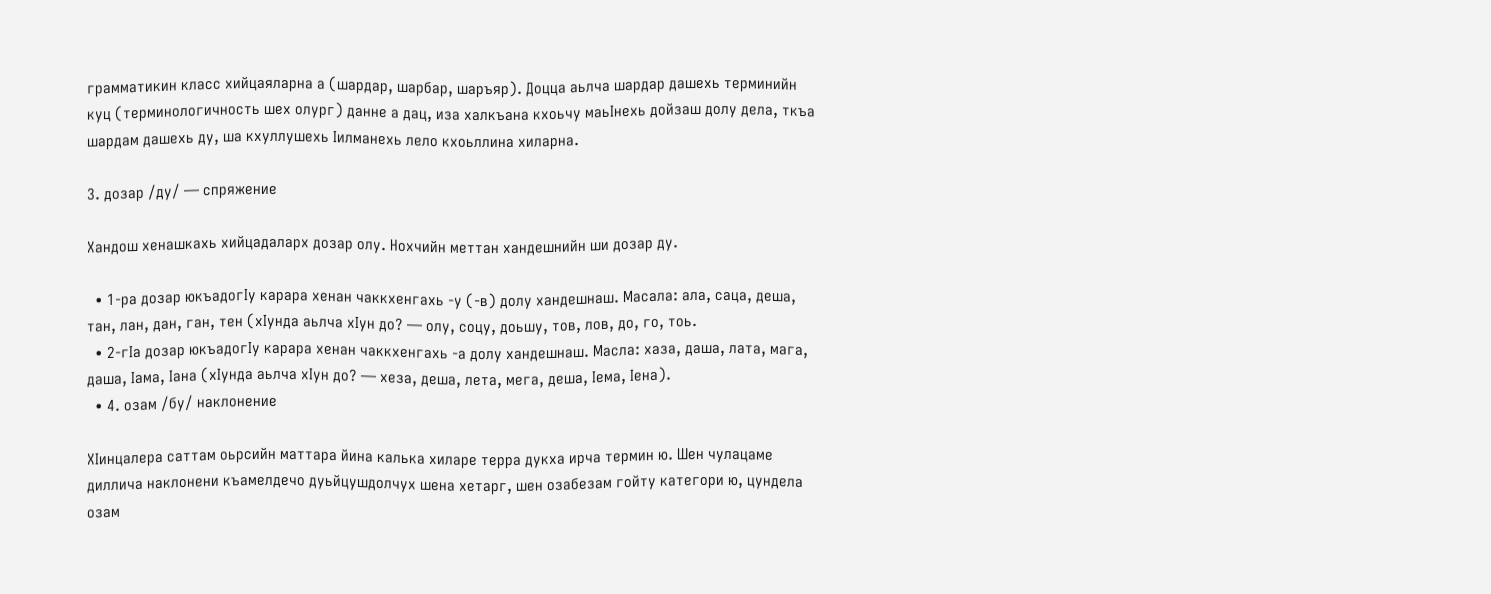грамматикин класс хийцаяларна а (шардар, шарбар, шаръяр). Доцца аьлча шардар дашехь терминийн куц (терминологичность шех олург) данне а дац, иза халкъана кхоьчу маьIнехь дойзаш долу дела, ткъа шардам дашехь ду, ша кхуллушехь Iилманехь лело кхоьллина хиларна.

3. дозар /ду/ — спряжение

Хандош хенашкахь хийцадаларх дозар олу. Нохчийн меттан хандешнийн ши дозар ду.

  • 1-ра дозар юкъадогIу карара хенан чаккхенгахь -у (-в) долу хандешнаш. Масала: ала, саца, деша, тан, лан, дан, ган, тен (хIунда аьлча хIун до? — олу, соцу, доьшу, тов, лов, до, го, тоь.
  • 2-гIа дозар юкъадогIу карара хенан чаккхенгахь -а долу хандешнаш. Масла: хаза, даша, лата, мага, даша, Iама, Iана (хIунда аьлча хIун до? — хеза, деша, лета, мега, деша, Iема, Iена).
  • 4. озам /бу/ наклонение

ХIинцалера саттам оьрсийн маттара йина калька хиларе терра дукха ирча термин ю. Шен чулацаме диллича наклонени къамелдечо дуьйцушдолчух шена хетарг, шен озабезам гойту категори ю, цундела озам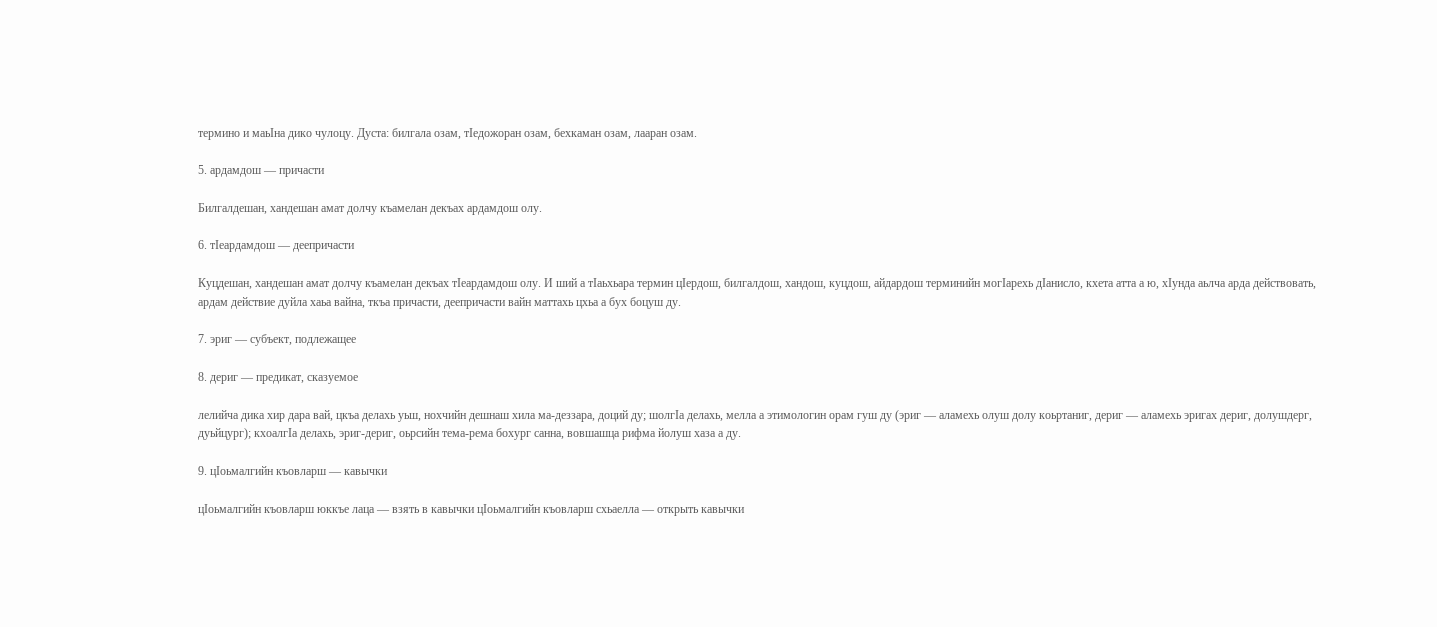термино и маьIна дико чулоцу. Дуста: билгала озам, тIедожоран озам, бехкаман озам, лааран озам.

5. ардамдош — причасти

Билгалдешан, хандешан амат долчу къамелан декъах ардамдош олу.

6. тIеардамдош — деепричасти

Куцдешан, хандешан амат долчу къамелан декъах тIеардамдош олу. И ший а тIаьхьара термин цIердош, билгалдош, хандош, куцдош, айдардош терминийн могIарехь дIанисло, кхета атта а ю, хIунда аьлча арда действовать, ардам действие дуйла хаьа вайна, ткъа причасти, деепричасти вайн маттахь цхьа а бух боцуш ду.

7. эриг — субъект, подлежащее

8. дериг — предикат, сказуемое

лелийча дика хир дара вай, цкъа делахь уьш, нохчийн дешнаш хила ма-деззара, доций ду; шолгIа делахь, мелла а этимологин орам гуш ду (эриг — аламехь олуш долу коьртаниг, дериг — аламехь эригах дериг, долушдерг, дуьйцург); кхоалгIа делахь, эриг-дериг, оьрсийн тема-рема бохург санна, вовшашца рифма йолуш хаза а ду.

9. цIоьмалгийн къовларш — кавычки

цIоьмалгийн къовларш юккъе лаца — взять в кавычки цIоьмалгийн къовларш схьаелла — открыть кавычки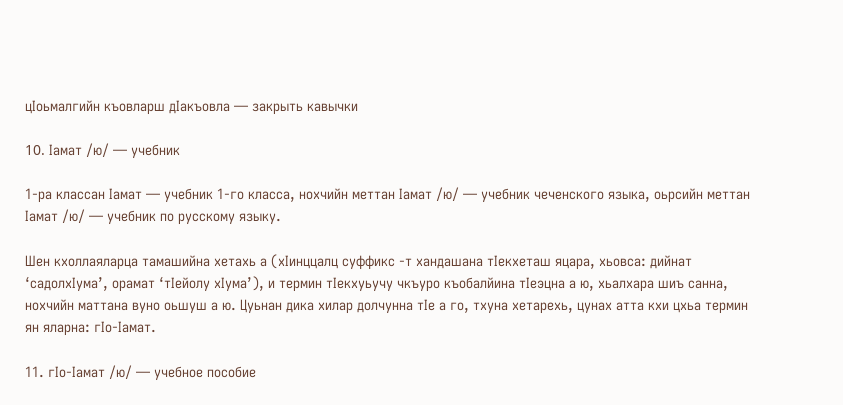цIоьмалгийн къовларш дIакъовла — закрыть кавычки

10. Iамат /ю/ — учебник

1-ра классан Iамат — учебник 1-го класса, нохчийн меттан Iамат /ю/ — учебник чеченского языка, оьрсийн меттан Iамат /ю/ — учебник по русскому языку.

Шен кхоллаяларца тамашийна хетахь а (хIинццалц суффикс -т хандашана тIекхеташ яцара, хьовса: дийнат ‘садолхIума’, орамат ‘тIейолу хIума’), и термин тIекхуьучу чкъуро къобалйина тIеэцна а ю, хьалхара шиъ санна, нохчийн маттана вуно оьшуш а ю. Цуьнан дика хилар долчунна тIе а го, тхуна хетарехь, цунах атта кхи цхьа термин ян яларна: гIо-Iамат.

11. гIо-Iамат /ю/ — учебное пособие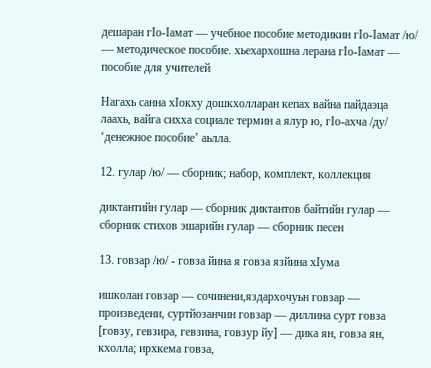дешаран гIо-Iамат — учебное пособие методикин гIо-Iамат /ю/ — методическое пособие. хьехархошна лерана гIо-Iамат — пособие для учителей

Нагахь санна хIокху дошкхолларан кепах вайна пайдаэца лаахь, вайга сихха социале термин а ялур ю, гIо-ахча /ду/ ‘денежное пособие’ аьлла.

12. гулар /ю/ — сборник; набор, комплект, коллекция

диктантийн гулар — сборник диктантов байтийн гулар — сборник стихов эшарийн гулар — сборник песен

13. говзар /ю/ - говза йина я говза язйина хIума

ишколан говзар — сочинени,яздархочуьн говзар — произведени, суртйозанчин говзар — диллина сурт говза [говзу, гевзира, гевзина, говзур йу] — дика ян, говза ян, кхолла; ирхкема говза,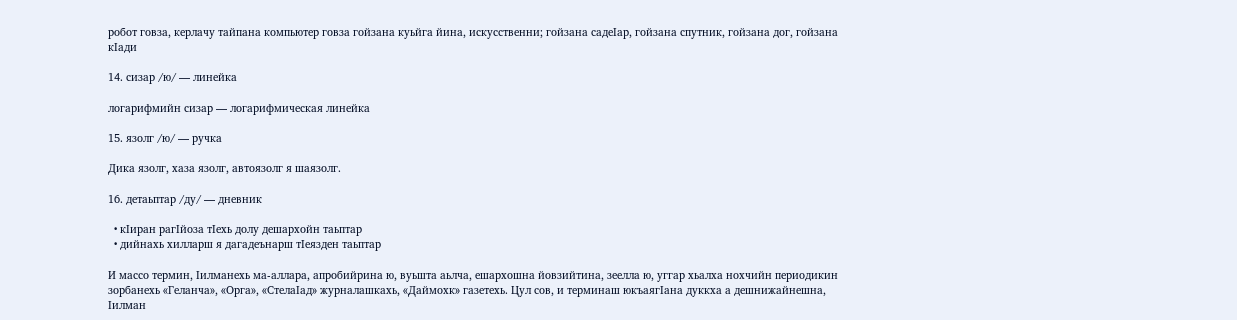робот говза, керлачу тайпана компьютер говза гойзана куьйга йина, искусственни; гойзана садеIар, гойзана спутник, гойзана дог, гойзана кIади

14. сизар /ю/ — линейка

логарифмийн сизар — логарифмическая линейка

15. язолг /ю/ — ручка

Дика язолг, хаза язолг, автоязолг я шаязолг.

16. дeтаьптар /ду/ — дневник

  • кIиран рагIйоза тIeхь долу дешарxойн таьптар
  • дийнахь xилларш я дагадeънарш тIeяздeн таьптар

И массо термин, Iилманехь ма-аллара, апробийрина ю, вуьшта аьлча, ешархошна йовзийтина, зеелла ю, уггар хьалха нохчийн периодикин зорбанехь «Геланча», «Орга», «СтелаIад» журналашкахь, «Даймохк» газетехь. Цул сов, и терминаш юкъаягIана дуккха а дешнижайнешна, Iилман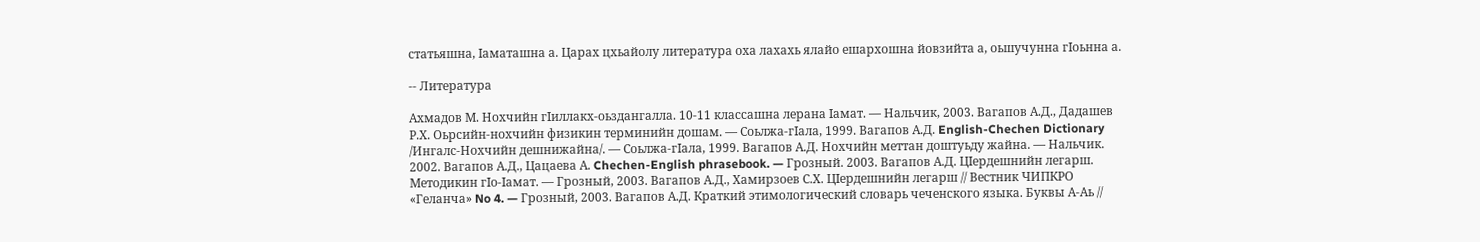статьяшна, Iаматашна а. Царах цхьайолу литература оха лахахь ялайо ешархошна йовзийта а, оьшучунна гIоьнна а.

-- Литература

Ахмадов М. Нохчийн гIиллакх-оьздангалла. 10-11 классашна лерана Iамат. — Нальчик, 2003. Вагапов А.Д., Дадашев Р.Х. Оьрсийн-нохчийн физикин терминийн дошам. — Соьлжа-гIала, 1999. Вагапов А.Д. English-Chechen Dictionary /Ингалс-Нохчийн дешнижайна/. — Соьлжа-гIала, 1999. Вагапов А.Д. Нохчийн меттан доштуьду жайна. — Нальчик. 2002. Вагапов А.Д., Цацаева А. Chechen-English phrasebook. — Грозный. 2003. Вагапов А.Д. ЦIердешнийн легарш. Методикин гIо-Iамат. — Грозный, 2003. Вагапов А.Д., Хамирзоев С.Х. ЦIердешнийн легарш // Вестник ЧИПКРО «Геланча» No 4. — Грозный, 2003. Вагапов А.Д. Краткий этимологический словарь чеченского языка. Буквы А-Аь //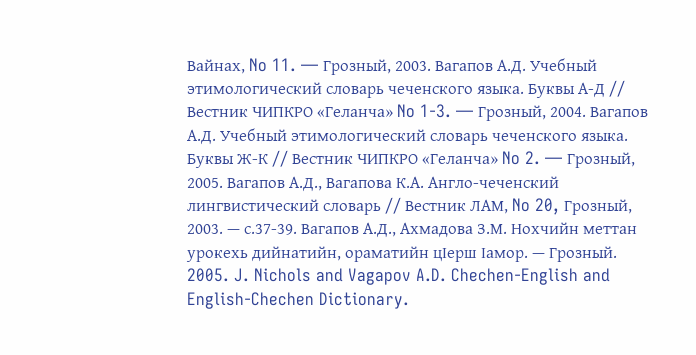Вайнах, No 11. — Грозный, 2003. Вагапов А.Д. Учебный этимологический словарь чеченского языка. Буквы А-Д // Вестник ЧИПКРО «Геланча» No 1-3. — Грозный, 2004. Вагапов А.Д. Учебный этимологический словарь чеченского языка. Буквы Ж-К // Вестник ЧИПКРО «Геланча» No 2. — Грозный, 2005. Вагапов А.Д., Вагапова К.А. Англо-чеченский лингвистический словарь // Вестник ЛАМ, No 20, Грозный, 2003. — с.37-39. Вагапов А.Д., Ахмадова З.М. Нохчийн меттан урокехь дийнатийн, ораматийн цIерш Iамор. — Грозный. 2005. J. Nichols and Vagapov A.D. Chechen-English and English-Chechen Dictionary.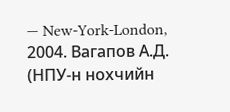— New-York-London, 2004. Вагапов А.Д. (НПУ-н нохчийн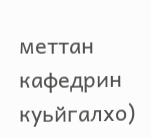меттан кафедрин куьйгалхо)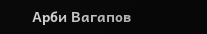Арби Вагапов